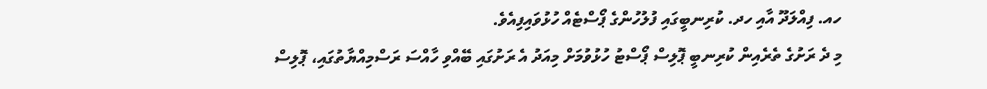ހއ. ފިއްލަދޫ އާއި ހދ. ކުރިނބީގައި ފުލުހުންގެ ޕޯސްޓެއް ހުޅުވައިފިއެވެ.
މި ދެ ރަށުގެ ތެރެއިން ކުރިނބީ ޕޮލިސް ޕޯސްޓު ހުޅުވުމަށް މިއަދު އެ ރަށުގައި ބޭއްވި ހާއްސަ ރަސްމިއްޔާތުގައި، ޕޮލިސް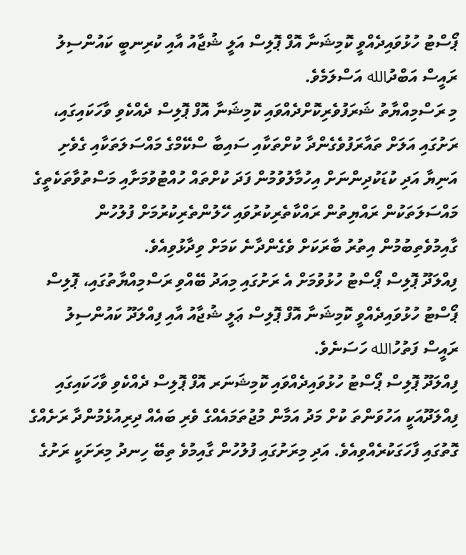ޕޯސްޓު ހުޅުވައިދެއްވީ ކޮމިޝަނާ އޮފް ޕޮލިސް އަލީ ޝުޖާއު އާއި ކުރިނބީ ކައުންސިލު ރައީސް އަބްދުالله އަސްލަމެވެ.
މި ރަސްމިއްޔާތު ޝަރަފުވެރިކޮށްދެއްވައި ކޮމިޝަނާ އޮފް ޕޮލިސް ދެއްކެވި ވާހަކައިގައި، ރަށުގައި އަލަށް ތައާރަފުވެގެންދާ ކުށްތަކާއި ސައިބާ ސްކޭމްގެ މައްސަލަތަކާއި ގެވެށި އަނިޔާ އަދި ކުޑަކުދިންނަށް އިހުމާލުވުމުން ފަދަ ކުށްތައް ހުއްޓުވުމަށާއި މަސްތުވާތަކެތީގެ މައްސަލަތަކުން ރައްޔިތުން ރައްކާތެރިކުރުވައި ހޭލުންތެރިކުރުމަށް ފުލުހުން ގާއިމުވެތިބުމުން އިތުރު ބާރަކަށް ވެގެންދާނެ ކަމަށް ވިދާޅުވިއެވެ.
ފިއްލަދޫ ޕޮލިސް ޕޯސްޓު ހުޅުވުމަށް އެ ރަށުގައި މިއަދު ބޭއްވި ރަސްމިއްޔާތުގައި، ޕޮލިސް ޕޯސްޓު ހުޅުވައިދެއްވީ ކޮމިޝަނާ އޮފް ޕޮލިސް ޢަލީ ޝުޖާއު އާއި ފިއްލަދޫ ކައުންސިލު ރައީސް ފަތުހުالله ހަސަނެވެ.
ފިއްލަދޫ ޕޮލިސް ޕޯސްޓު ހުޅުވައިދެއްވައި ކޮމިޝަނަރ އޮފް ޕޮލިސް ދެއްކެވި ވާހަކައިގައި ފިއްލަދޫއަކީ އަހުވަންތަ ކުށް މަދު އަމާން މުޖުތަމައެއްގެ ވެރި ބައެއް ދިރިއުޅެމުންދާ ރަށެއްގެ ގޮތުގައި ފާހަގަކުރެއްވިއެވެ. އަދި މިރަށުގައި ފުލުހުން ގާއިމުވެ ތިބޭ ހިނދު މިރަށަކީ ރަށުގެ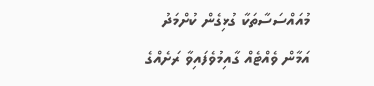މުއައްސަސާތަކާ ގުޅިގެން ކުށްމަދު އަމާން ވެއްޓެއް ގާއިމުވެފައިވާ ރަށެއްގެ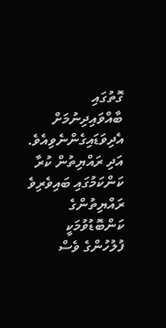ގޮތުގައި ބާއްވައިދިނުމަށް އެދިވަޑައިގެންނެވިއެވެ. އަދި ރައްޔިތުން ކުރާ ކަންކަމުގައި ބައިވެރިވެ ރައްޔިތުންގެ ކަންބޮޑުވުމަކީ ފުލުހުންގެ ވެސް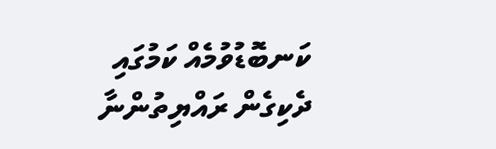ކަނބޮޑުވުމެއް ކަމުގައި ދެކިގެން ރައްޔިތުންނާ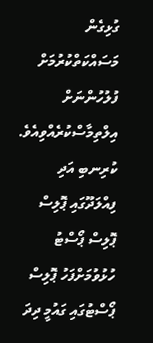ގުޅިގެން މަސައްކަތްކުރުމަށް ފުލުހުންނަށް އިލްތިމާސްކުރެއްވިއެވެ.
ކުރިނބި އަދި ފިއްލަދޫގައި ޕޮލިސް ޕޮލިސް ޕޯސްޓު ހުޅުވުމަށްފަހު ޕޮލިސް ޕޯސްޓުގައި ގައުމީ ދިދަ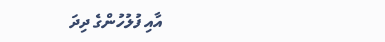އާއި ފުލުހުންގެ ދިދަ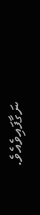ނަގާފައިވެއެވެ.